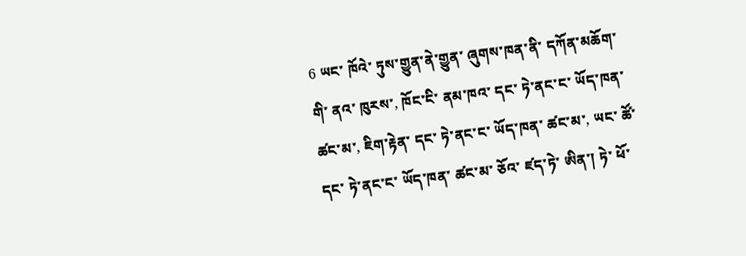6 ཡང་ ཁོའེ་ ཏུས་གྱུན་ནེ་གྱུན་ ཞུགས་ཁན་ནི་ དཀོན་མཆོག་གི་ ནའ་ ཁུརས་, ཁོང་ངི་ ནམ་ཁའ་ དང་ ཏེ་ནང་ང་ ཡོད་ཁན་ ཚང་མ་, ཇིག་རྟེན་ དང་ ཏེ་ནང་ང་ ཡོད་ཁན་ ཚང་མ་, ཡང་ ཚོ་ དང་ ཏེ་ནང་ང་ ཡོད་ཁན་ ཚང་མ་ ཅོའ་ ཛད་ཏེ་ ཨིན་། ཏེ་ ཕོ་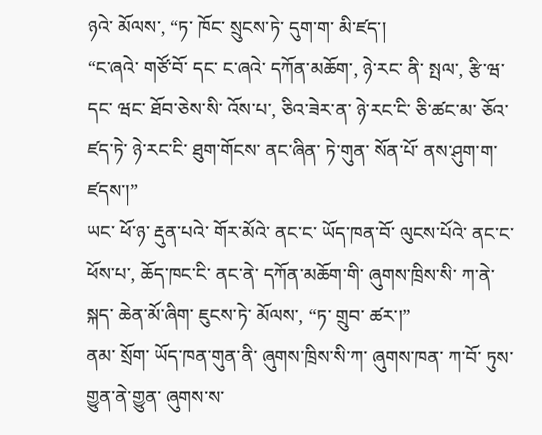ཉའེ་ མོལས་, “ཏ་ ཁོང་ སྲུངས་ཏེ་ དུག་ག་ མི་ཛད་།
“ང་ཞའེ་ གཙོ་བོ་ དང་ ང་ཞའེ་ དཀོན་མཆོག་, ཉེ་རང་ ནི་ སྤལ་, རྩི་ཝ་ དང་ ཝང་ ཐོབ་ཅེས་སི་ འོས་པ་, ཅིའ་ཟེར་ན་ ཉེ་རང་ངི་ ཅི་ཚང་མ་ ཅོའ་ ཛད་ཏེ་ ཉེ་རང་ངི་ ཐུག་གོངས་ ནང་ཞིན་ ཏེ་གུན་ སོན་པོ་ ནས་ཤུག་ག་ ཛདས་།”
ཡང་ ཕོ་ཉ་ རྡུན་པའེ་ གོར་མོའེ་ ནང་ང་ ཡོད་ཁན་བོ་ ལུངས་པོའེ་ ནང་ང་ ཕོས་པ་, ཆོད་ཁང་ངི་ ནང་ནེ་ དཀོན་མཆོག་གི་ ཞུགས་ཁྲིས་སི་ ཀ་ནེ་ སྐད་ ཆེན་མོ་ཞིག་ ཇུངས་ཏེ་ མོལས་, “ཏ་ གྲུབ་ ཚར་།”
ནམ་ སྲོག་ ཡོད་ཁན་གུན་ནི་ ཞུགས་ཁྲིས་སི་ཀ་ ཞུགས་ཁན་ ཀ་བོ་ ཏུས་གྱུན་ནེ་གྱུན་ ཞུགས་ས་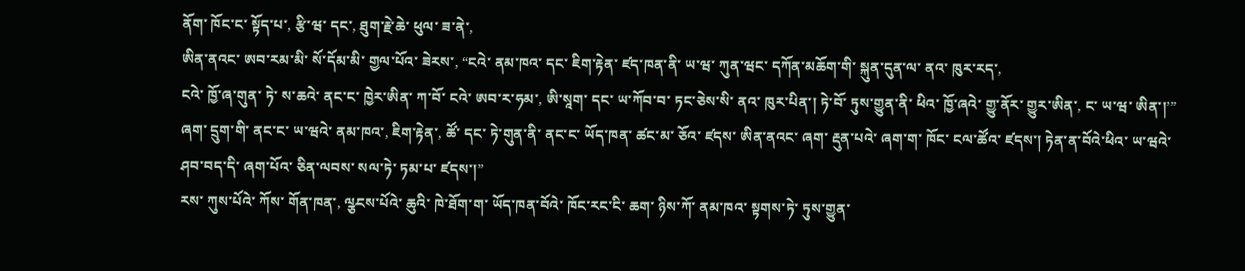ནོག་ ཁོང་ང་ སྟོད་པ་, རྩི་ཝ་ དང་, ཐུག་རྗེ་ཆེ་ ཕུལ་ ཟ་ནེ་,
ཨིན་ནའང་ ཨབ་རམ་མི་ སོ་དོམ་མི་ གྱལ་པོའ་ ཟེརས་, “ངའེ་ ནམ་ཁའ་ དང་ ཇིག་རྟེན་ ཛད་ཁན་ནི་ ཡ་ཝ་ ཀུན་ཝང་ དཀོན་མཆོག་གི་ སྐུན་དུན་ལ་ ནའ་ ཁུར་རད་,
ངའེ་ ཁྱོ་ཞ་གུན་ ཏེ་ ས་ཆའེ་ ནང་ང་ ཁྱེར་ཨིན་ ཀ་བོ་ ངའེ་ ཨབ་ར་ཧམ་, ཨི་སཱག་ དང་ ཡ་ཀོབ་བ་ ཏང་ཅེས་སི་ ནའ་ ཁུར་པིན་། ཏེ་བོ་ ཏུས་གྱུན་ནི་ ཕིའ་ ཁྱོ་ཞའེ་ གྱུ་ནོར་ གྱུར་ཨིན་, ང་ ཡ་ཝ་ ཨིན་།’”
ཞག་ དྲུག་གི་ ནང་ང་ ཡ་ཝའེ་ ནམ་ཁའ་, ཇིག་རྟེན་, ཚོ་ དང་ ཏེ་གུན་ནི་ ནང་ང་ ཡོད་ཁན་ ཚང་མ་ ཅོའ་ ཛདས་ ཨིན་ནའང་ ཞག་ རྡུན་པའེ་ ཞག་ག་ ཁོང་ ངལ་ཚོའ་ ཛདས་། ཏེན་ན་བོའེ་ཕིའ་ ཡ་ཝའེ་ ཤབ་བད་དི་ ཞག་པོའ་ ཅིན་ལབས་ སལ་ཏེ་ ཏམ་པ་ ཛདས་།”
རས་ ཀུས་པོའེ་ ཀོས་ གོན་ཁན་, ལྩངས་པོའེ་ ཆུའི་ ཁེ་ཐོག་ག་ ཡོད་ཁན་བོའེ་ ཁོང་རང་ངི་ ཆག་ ཉིས་ཀོ་ ནམ་ཁའ་ སྟགས་ཏེ་ ཏུས་གྱུན་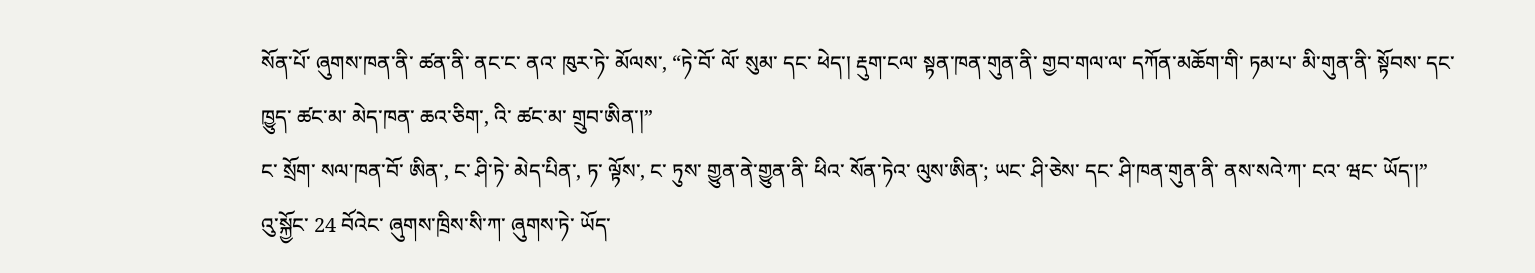སོན་པོ་ ཞུགས་ཁན་ནི་ ཚན་ནི་ ནང་ང་ ནའ་ ཁུར་ཏེ་ མོལས་, “ཏེ་བོ་ ལོ་ སུམ་ དང་ ཕེད་། རྡུག་ངལ་ སྟན་ཁན་གུན་ནི་ གྱབ་གལ་ལ་ དཀོན་མཆོག་གི་ ཏམ་པ་ མི་གུན་ནི་ སྟོབས་ དང་ ཁྱུད་ ཚང་མ་ མེད་ཁན་ ཆའ་ཅིག་, འི་ ཚང་མ་ གྲུབ་ཨིན་།”
ང་ སྲོག་ སལ་ཁན་བོ་ ཨིན་, ང་ ཤི་ཏེ་ མེད་པིན་, ཏ་ ལྟོས་, ང་ ཏུས་ གྱུན་ནེ་གྱུན་ནི་ ཕིའ་ སོན་ཏེའ་ ལུས་ཨིན་; ཡང་ ཤི་ཅེས་ དང་ ཤི་ཁན་གུན་ནི་ ནས་སའེ་ཀ་ ངའ་ ཝང་ ཡོད་།”
འུ་སྐྱོང་ 24 བོའེང་ ཞུགས་ཁྲིས་སི་ཀ་ ཞུགས་ཏེ་ ཡོད་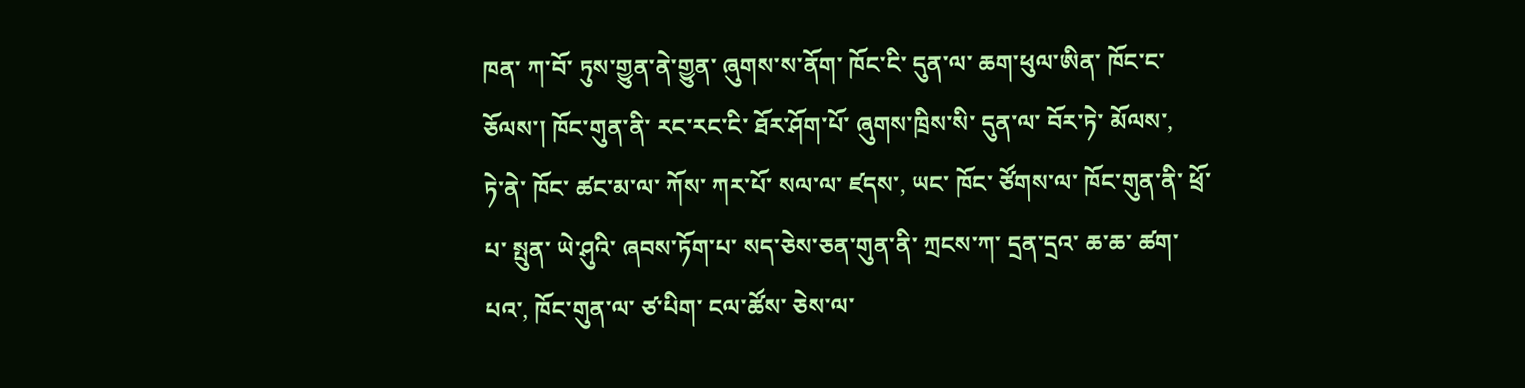ཁན་ ཀ་བོ་ ཏུས་གྱུན་ནེ་གྱུན་ ཞུགས་ས་ནོག་ ཁོང་ངི་ དུན་ལ་ ཆག་ཕུལ་ཨིན་ ཁོང་ང་ ཅོལས་། ཁོང་གུན་ནི་ རང་རང་ངི་ ཐོར་ཤོག་པོ་ ཞུགས་ཁྲིས་སི་ དུན་ལ་ བོར་ཏེ་ མོལས་,
ཏེ་ནེ་ ཁོང་ ཚང་མ་ལ་ ཀོས་ ཀར་པོ་ སལ་ལ་ ཛདས་, ཡང་ ཁོང་ ཙོགས་ལ་ ཁོང་གུན་ནི་ ཕྲོ་པ་ སྤུན་ ཡེ་ཤུའི་ ཞབས་ཏོག་པ་ སད་ཅེས་ཅན་གུན་ནི་ ཀྲངས་ཀ་ དྲན་དྲའ་ ཆ་ཆ་ ཚག་པའ་, ཁོང་གུན་ལ་ ཙ་པིག་ ངལ་ཚོས་ ཅེས་ལ་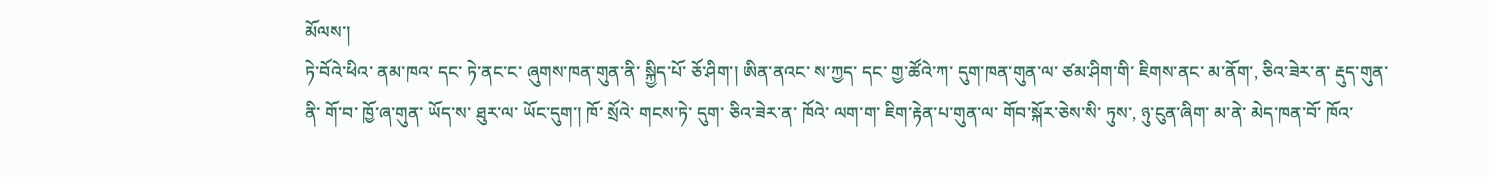མོལས་།
ཏེ་བོའེ་ཕིའ་ ནམ་ཁའ་ དང་ ཏེ་ནང་ང་ ཞུགས་ཁན་གུན་ནི་ སྐྱིད་པོ་ ཅོ་ཤིག་། ཨིན་ནའང་ ས་ཀྱད་ དང་ གྱ་ཚོའེ་ཀ་ དུག་ཁན་གུན་ལ་ ཙམ་ཤིག་གི་ ཇིགས་ནང་ མ་ནོག་, ཅིའ་ཟེར་ན་ རྡུད་གུན་ནི་ གོ་བ་ ཁྱོ་ཞ་གུན་ ཡོད་ས་ ཐུར་ལ་ ཡོང་དུག་། ཁོ་ སྲོའེ་ གངས་ཏེ་ དུག་ ཅིའ་ཟེར་ན་ ཁོའེ་ ལག་ག་ ཇིག་རྟེན་པ་གུན་ལ་ གོབ་སྐོར་ཅེས་སི་ ཏུས་, ཉུ་ངུན་ཞིག་ མ་ནེ་ མེད་ཁན་བོ་ ཁོའ་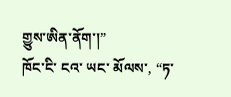གྱུས་ཨིན་ནོག་།”
ཁོང་ངི་ ངའ་ ཡང་ མོལས་, “ཏ་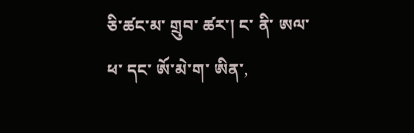ཅི་ཚང་མ་ གྲུབ་ ཚར་། ང་ ནི་ ཨལ་ཕ་ དང་ ཨོ་མེ་ག་ ཨིན་,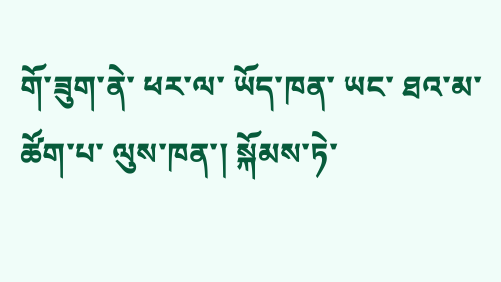གོ་ཟུག་ནེ་ ཕར་ལ་ ཡོད་ཁན་ ཡང་ ཐའ་མ་ ཚོག་པ་ ལུས་ཁན་། སྐོམས་ཏེ་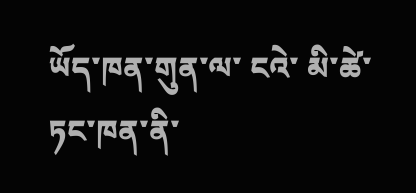ཡོད་ཁན་གུན་ལ་ ངའེ་ མི་ཚེ་ ཏང་ཁན་ནི་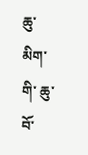ཆུ་མིག་གི་ ཆུ་བོ་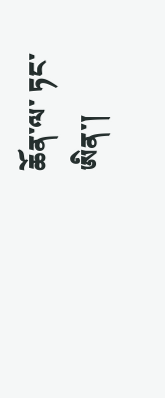ཆོན་ལ་ ཏང་ཨིན་།